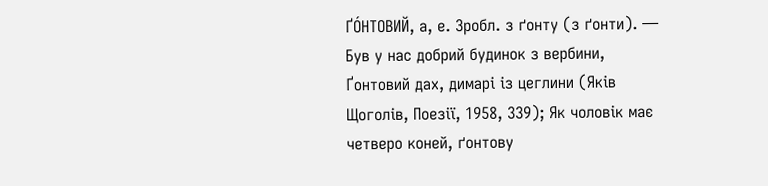ҐО́НТОВИЙ, а, е. Зробл. з ґонту (з ґонти). — Був у нас добрий будинок з вербини, Ґонтовий дах, димарі із цеглини (Яків Щоголів, Поезії, 1958, 339); Як чоловік має четверо коней, ґонтову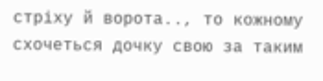стріху й ворота.., то кожному схочеться дочку свою за таким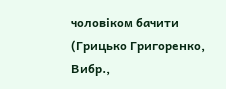чоловіком бачити (Грицько Григоренко, Вибр.,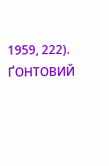1959, 222).
ҐОНТОВИЙ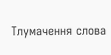Тлумачення слова